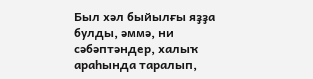Был хәл быйылғы яҙҙа булды, әммә, ни сәбәптәндер, халыҡ араһында таралып,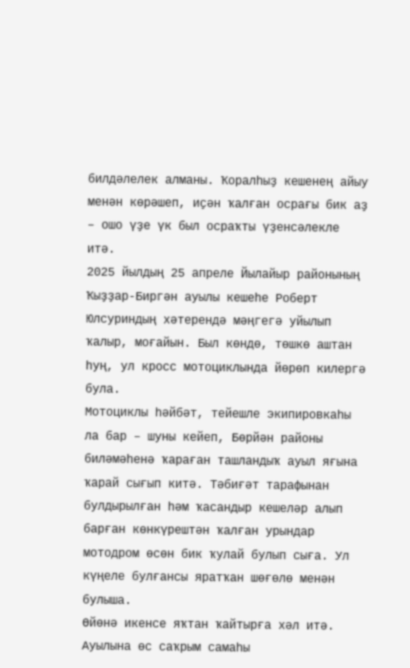билдәлелек алманы. Ҡоралһыҙ кешенең айыу менән көрәшеп, иҫән ҡалған осрағы бик аҙ – ошо үҙе үк был осраҡты үҙенсәлекле итә.
2025 йылдың 25 апреле Йылайыр районының Ҡыҙҙар-Биргән ауылы кешеһе Роберт Юлсуриндың хәтерендә мәңгегә уйылып ҡалыр, моғайын. Был көндө, төшкө аштан һуң, ул кросс мотоциклында йөрөп килергә була.
Мотоциклы һәйбәт, тейешле экипировкаһы ла бар – шуны кейеп, Бөрйән районы биләмәһенә ҡараған ташландыҡ ауыл яғына ҡарай сығып китә. Тәбиғәт тарафынан булдырылған һәм ҡасандыр кешеләр алып барған көнкүрештән ҡалған урындар мотодром өсөн бик ҡулай булып сыға. Ул күңеле булғансы яратҡан шөғөлө менән булыша.
Өйөнә икенсе яҡтан ҡайтырға хәл итә. Ауылына өс саҡрым самаһы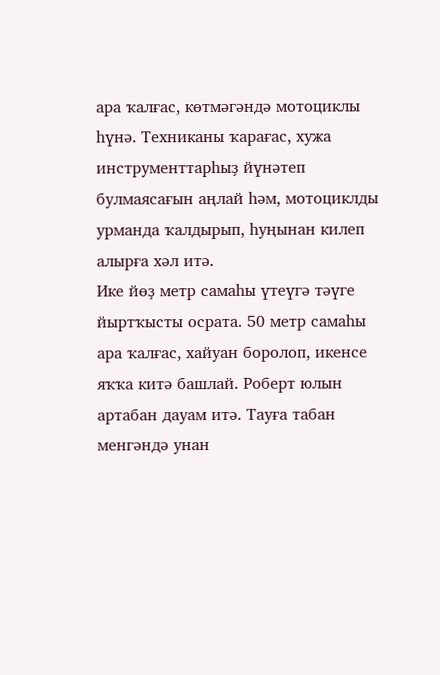ара ҡалғас, көтмәгәндә мотоциклы һүнә. Техниканы ҡарағас, хужа инструменттарһыҙ йүнәтеп булмаясағын аңлай һәм, мотоциклды урманда ҡалдырып, һуңынан килеп алырға хәл итә.
Ике йөҙ метр самаһы үтеүгә тәүге йыртҡысты осрата. 50 метр самаһы ара ҡалғас, хайуан боролоп, икенсе яҡҡа китә башлай. Роберт юлын артабан дауам итә. Тауға табан менгәндә унан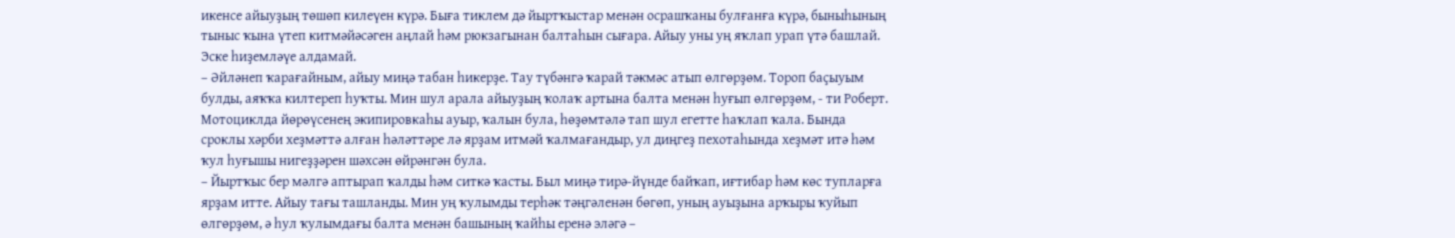икенсе айыуҙың төшөп килеүен күрә. Быға тиклем дә йыртҡыстар менән осрашҡаны булғанға күрә, быныһының тыныс ҡына үтеп китмәйәсәген аңлай һәм рюкзагынан балтаһын сығара. Айыу уны уң яҡлап урап үтә башлай. Эске һиҙемләүе алдамай.
– Әйләнеп ҡарағайным, айыу миңә табан һикерҙе. Тау түбәнгә ҡарай тәкмәс атып өлгөрҙөм. Тороп баҫыуым булды, аяҡҡа килтереп һуҡты. Мин шул арала айыуҙың ҡолаҡ артына балта менән һуғып өлгөрҙөм, - ти Роберт.
Мотоциклда йөрөүсенең экипировкаһы ауыр, ҡалын була, һөҙөмтәлә тап шул егетте һаҡлап ҡала. Бында сроклы хәрби хеҙмәттә алған һәләттәре лә ярҙам итмәй ҡалмағандыр, ул диңгеҙ пехотаһында хеҙмәт итә һәм ҡул һуғышы нигеҙҙәрен шәхсән өйрәнгән була.
– Йыртҡыс бер мәлгә аптырап ҡалды һәм ситкә ҡасты. Был миңә тирә-йүнде байҡап, иғтибар һәм көс тупларға ярҙам итте. Айыу тағы ташланды. Мин уң ҡулымды терһәк тәңгәленән бөгөп, уның ауыҙына арҡыры ҡуйып өлгөрҙөм, ә һул ҡулымдағы балта менән башының ҡайһы еренә эләгә –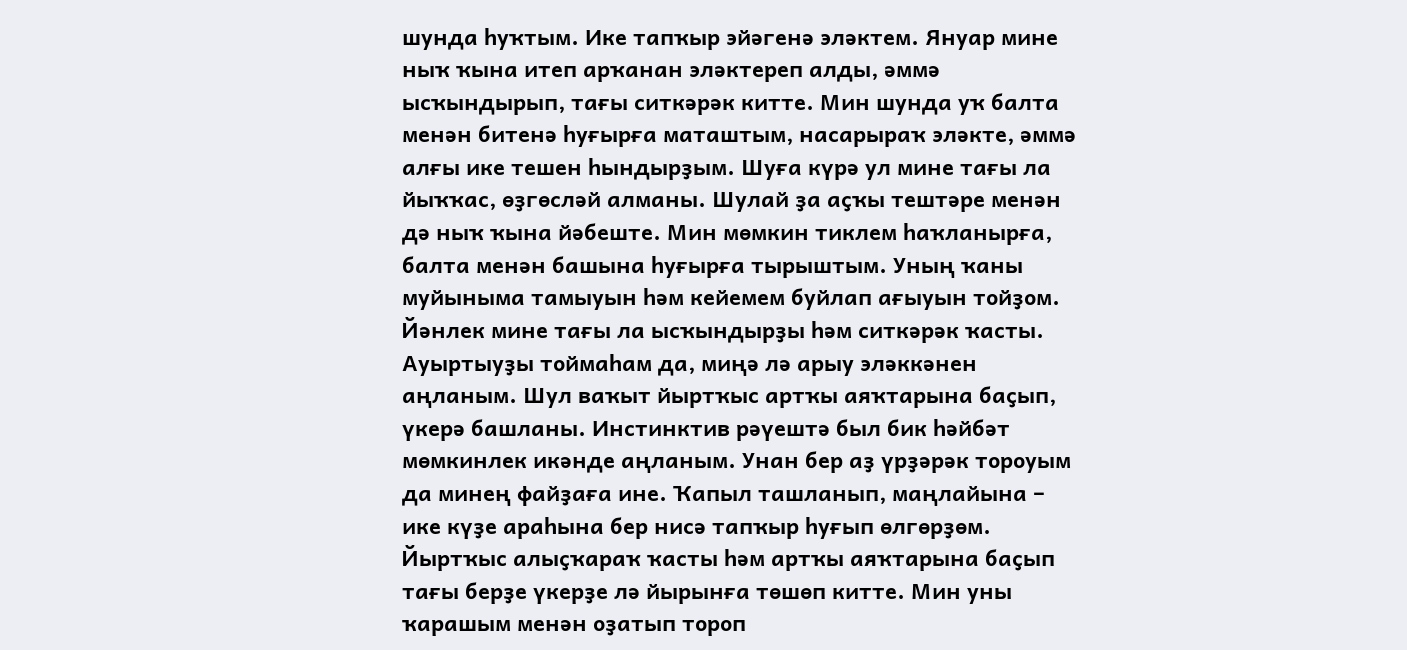шунда һуҡтым. Ике тапҡыр эйәгенә эләктем. Януар мине ныҡ ҡына итеп арҡанан эләктереп алды, әммә ысҡындырып, тағы ситкәрәк китте. Мин шунда уҡ балта менән битенә һуғырға маташтым, насарыраҡ эләкте, әммә алғы ике тешен һындырҙым. Шуға күрә ул мине тағы ла йыҡҡас, өҙгөсләй алманы. Шулай ҙа аҫҡы тештәре менән дә ныҡ ҡына йәбеште. Мин мөмкин тиклем һаҡланырға, балта менән башына һуғырға тырыштым. Уның ҡаны муйыныма тамыуын һәм кейемем буйлап ағыуын тойҙом. Йәнлек мине тағы ла ысҡындырҙы һәм ситкәрәк ҡасты. Ауыртыуҙы тоймаһам да, миңә лә арыу эләккәнен аңланым. Шул ваҡыт йыртҡыс артҡы аяҡтарына баҫып, үкерә башланы. Инстинктив рәүештә был бик һәйбәт мөмкинлек икәнде аңланым. Унан бер аҙ үрҙәрәк тороуым да минең файҙаға ине. Ҡапыл ташланып, маңлайына – ике күҙе араһына бер нисә тапҡыр һуғып өлгөрҙөм. Йыртҡыс алыҫҡараҡ ҡасты һәм артҡы аяҡтарына баҫып тағы берҙе үкерҙе лә йырынға төшөп китте. Мин уны ҡарашым менән оҙатып тороп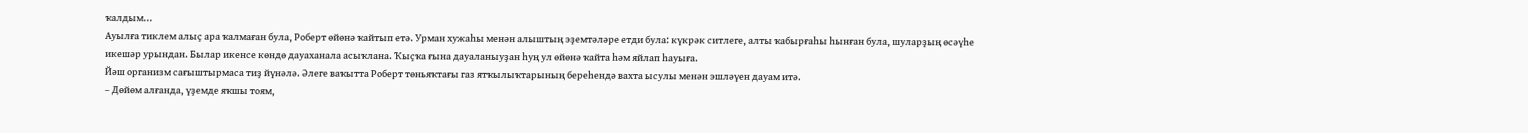ҡалдым...
Ауылға тиклем алыҫ ара ҡалмаған була, Роберт өйөнә ҡайтып етә. Урман хужаһы менән алыштың эҙемтәләре етди була: күкрәк ситлеге, алты ҡабырғаһы һынған була, шуларҙың өсәүһе икешәр урындан. Былар икенсе көндө дауаханала асыҡлана. Ҡыҫҡа ғына дауаланыуҙан һуң ул өйөнә ҡайта һәм яйлап һауыға.
Йәш организм сағыштырмаса тиҙ йүнәлә. Әлеге ваҡытта Роберт төньяҡтағы газ ятҡылыҡтарының береһендә вахта ысулы менән эшләүен дауам итә.
– Дөйөм алғанда, үҙемде яҡшы тоям,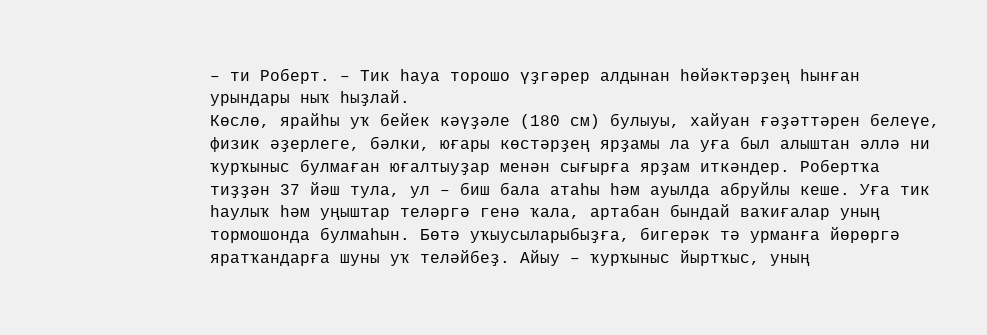– ти Роберт. – Тик һауа торошо үҙгәрер алдынан һөйәктәрҙең һынған урындары ныҡ һыҙлай.
Көслө, ярайһы уҡ бейек кәүҙәле (180 см) булыуы, хайуан ғәҙәттәрен белеүе, физик әҙерлеге, бәлки, юғары көстәрҙең ярҙамы ла уға был алыштан әллә ни ҡурҡыныс булмаған юғалтыуҙар менән сығырға ярҙам иткәндер. Робертҡа тиҙҙән 37 йәш тула, ул – биш бала атаһы һәм ауылда абруйлы кеше. Уға тик һаулыҡ һәм уңыштар теләргә генә ҡала, артабан бындай ваҡиғалар уның тормошонда булмаһын. Бөтә уҡыусыларыбыҙға, бигерәк тә урманға йөрөргә яратҡандарға шуны уҡ теләйбеҙ. Айыу – ҡурҡыныс йыртҡыс, уның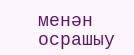менән осрашыу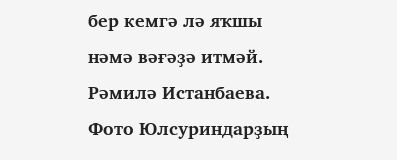бер кемгә лә яҡшы нәмә вәғәҙә итмәй.
Рәмилә Истанбаева.
Фото Юлсуриндарҙың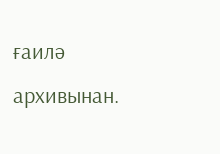ғаилә архивынан.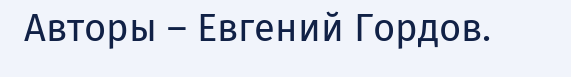Авторы – Евгений Гордов.